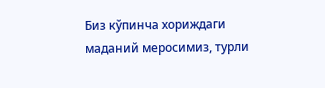Биз кўпинча хориждаги маданий меросимиз, турли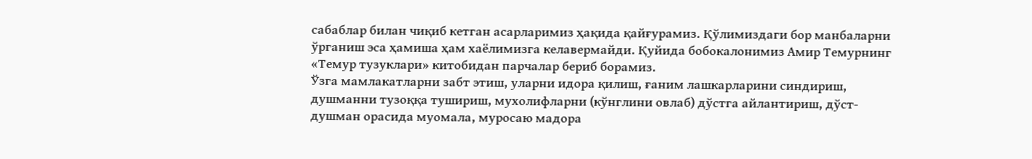сабаблар билан чиқиб кетган асарларимиз ҳақида қайғурамиз. Қўлимиздаги бор манбаларни ўрганиш эса ҳамиша ҳам хаёлимизга келавермайди. Қуйида бобокалонимиз Амир Темурнинг «Темур тузуклари» китобидан парчалар бериб борамиз.
Ўзга мамлакатларни забт этиш, уларни идора қилиш, ғаним лашкарларини синдириш, душманни тузоққа тушириш, мухолифларни (кўнглини овлаб) дўстга айлантириш, дўст-душман орасида муомала, муросаю мадора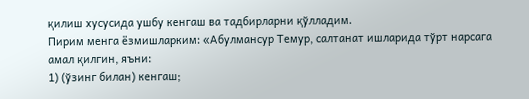қилиш хусусида ушбу кенгаш ва тадбирларни қўлладим.
Пирим менга ёзмишларким: «Абулмансур Темур, салтанат ишларида тўрт нарсага амал қилгин, яъни:
1) (ўзинг билан) кенгаш;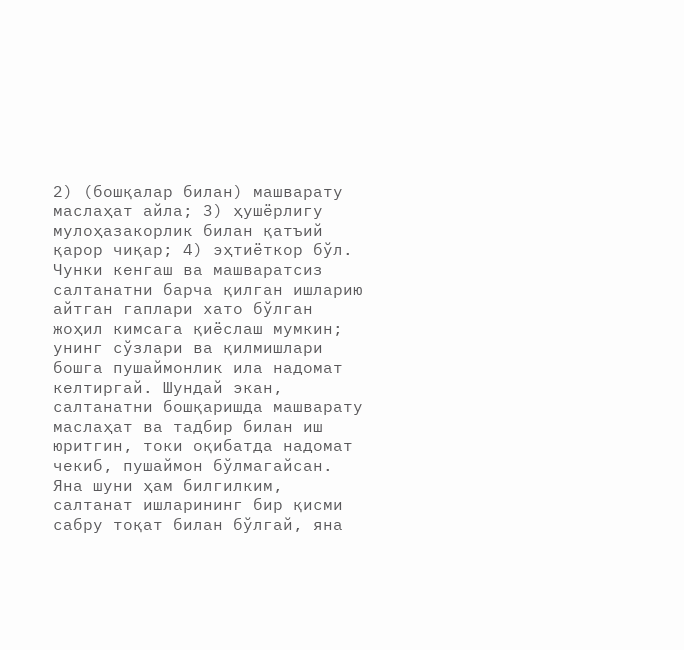2) (бошқалар билан) машварату маслаҳат айла; 3) ҳушёрлигу мулоҳазакорлик билан қатъий қарор чиқар; 4) эҳтиёткор бўл. Чунки кенгаш ва машваратсиз салтанатни барча қилган ишларию айтган гаплари хато бўлган жоҳил кимсага қиёслаш мумкин; унинг сўзлари ва қилмишлари бошга пушаймонлик ила надомат келтиргай. Шундай экан, салтанатни бошқаришда машварату маслаҳат ва тадбир билан иш юритгин, токи оқибатда надомат чекиб, пушаймон бўлмагайсан.
Яна шуни ҳам билгилким, салтанат ишларининг бир қисми сабру тоқат билан бўлгай, яна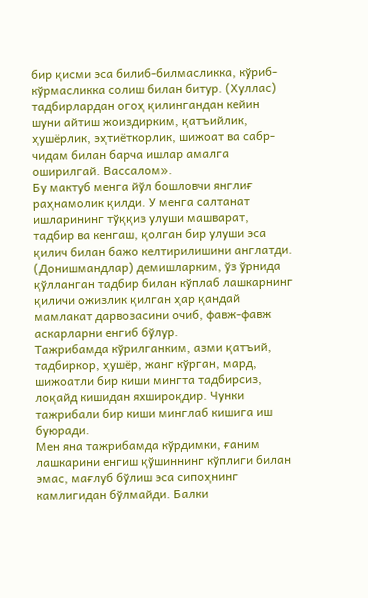бир қисми эса билиб-билмасликка, кўриб-кўрмасликка солиш билан битур. (Хуллас) тадбирлардан огоҳ қилингандан кейин шуни айтиш жоиздирким, қатъийлик, ҳушёрлик, эҳтиёткорлик, шижоат ва сабр-чидам билан барча ишлар амалга оширилгай. Вассалом».
Бу мактуб менга йўл бошловчи янглиғ раҳнамолик қилди. У менга салтанат ишларининг тўққиз улуши машварат, тадбир ва кенгаш, қолган бир улуши эса қилич билан бажо келтирилишини англатди. (Донишмандлар) демишларким, ўз ўрнида қўлланган тадбир билан кўплаб лашкарнинг қиличи ожизлик қилган ҳар қандай мамлакат дарвозасини очиб, фавж-фавж аскарларни енгиб бўлур.
Тажрибамда кўрилганким, азми қатъий, тадбиркор, ҳушёр, жанг кўрган, мард, шижоатли бир киши мингта тадбирсиз, лоқайд кишидан яхшироқдир. Чунки тажрибали бир киши минглаб кишига иш буюради.
Мен яна тажрибамда кўрдимки, ғаним лашкарини енгиш қўшиннинг кўплиги билан эмас, мағлуб бўлиш эса сипоҳнинг камлигидан бўлмайди. Балки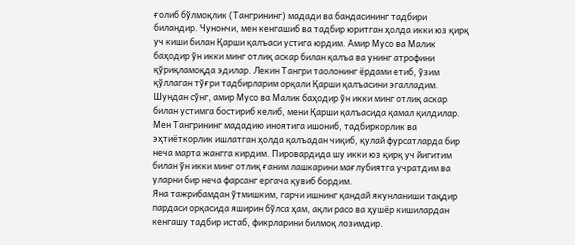ғолиб бўлмоқлик (Тангрининг) мадади ва бандасининг тадбири биландир. Чунончи, мен кенгашиб ва тадбир юритган ҳолда икки юз қирқ уч киши билан Қарши қалъаси устига юрдим. Амир Мусо ва Малик баҳодир ўн икки минг отлиқ аскар билан қалъа ва унинг атрофини қўриқламоқда эдилар. Лекин Тангри таолонинг ёрдами етиб, ўзим қўллаган тўғри тадбирларим орқали Қарши қалъасини эгалладим.
Шундан сўнг, амир Мусо ва Малик баҳодир ўн икки минг отлиқ аскар билан устимга бостириб келиб, мени Қарши қалъасида қамал қилдилар. Мен Тангрининг мададию иноятига ишониб, тадбиркорлик ва эҳтиёткорлик ишлатган ҳолда қалъадан чиқиб, қулай фурсатларда бир неча марта жангга кирдим. Пировардида шу икки юз қирқ уч йигитим билан ўн икки минг отлиқ ғаним лашкарини мағлубиятга учратдим ва уларни бир неча фарсанг ергача қувиб бордим.
Яна тажрибамдан ўтмишким, гарчи ишнинг қандай якунланиши тақдир пардаси орқасида яширин бўлса ҳам, ақли расо ва ҳушёр кишилардан кенгашу тадбир истаб, фикрларини билмоқ лозимдир.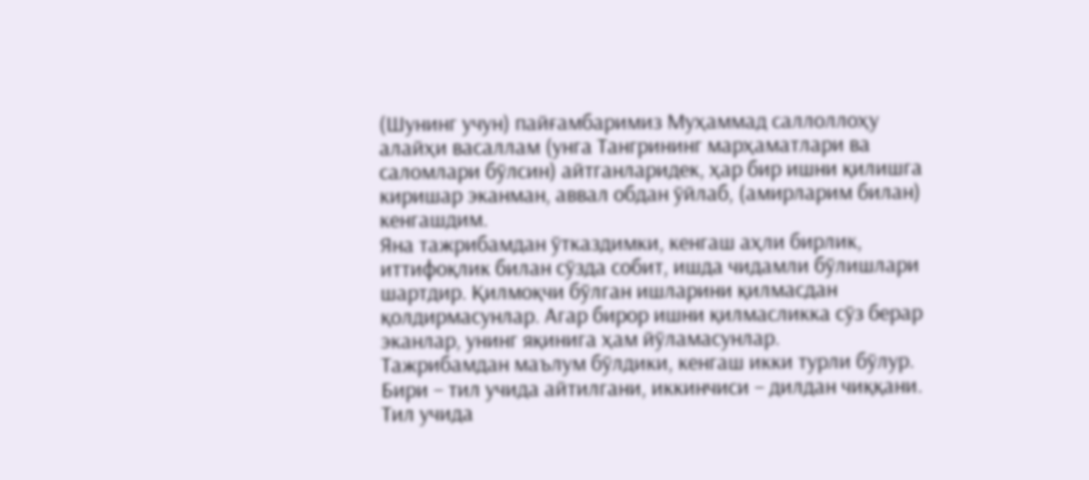(Шунинг учун) пайғамбаримиз Муҳаммад саллоллоҳу алайҳи васаллам (унга Тангрининг марҳаматлари ва саломлари бўлсин) айтганларидек, ҳар бир ишни қилишга киришар эканман, аввал обдан ўйлаб, (амирларим билан) кенгашдим.
Яна тажрибамдан ўтказдимки, кенгаш аҳли бирлик, иттифоқлик билан сўзда собит, ишда чидамли бўлишлари шартдир. Қилмоқчи бўлган ишларини қилмасдан қолдирмасунлар. Агар бирор ишни қилмасликка сўз берар эканлар, унинг яқинига ҳам йўламасунлар.
Тажрибамдан маълум бўлдики, кенгаш икки турли бўлур. Бири – тил учида айтилгани, иккинчиси – дилдан чиққани. Тил учида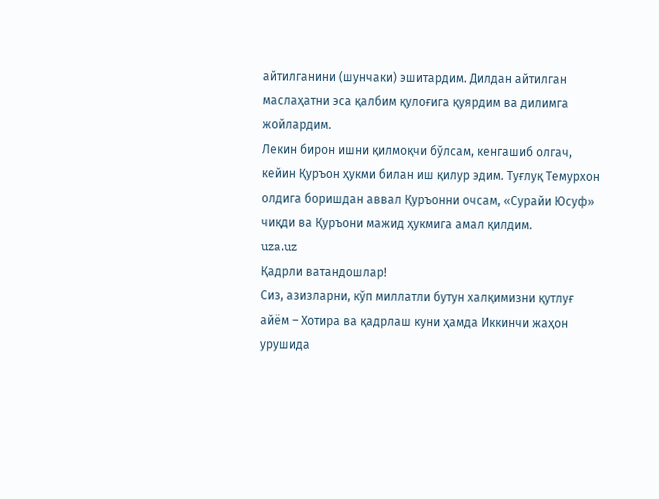айтилганини (шунчаки) эшитардим. Дилдан айтилган маслаҳатни эса қалбим қулоғига қуярдим ва дилимга жойлардим.
Лекин бирон ишни қилмоқчи бўлсам, кенгашиб олгач, кейин Қуръон ҳукми билан иш қилур эдим. Туғлуқ Темурхон олдига боришдан аввал Қуръонни очсам, «Сурайи Юсуф» чиқди ва Қуръони мажид ҳукмига амал қилдим.
uza.uz
Қадрли ватандошлар!
Сиз, азизларни, кўп миллатли бутун халқимизни қутлуғ айём – Хотира ва қадрлаш куни ҳамда Иккинчи жаҳон урушида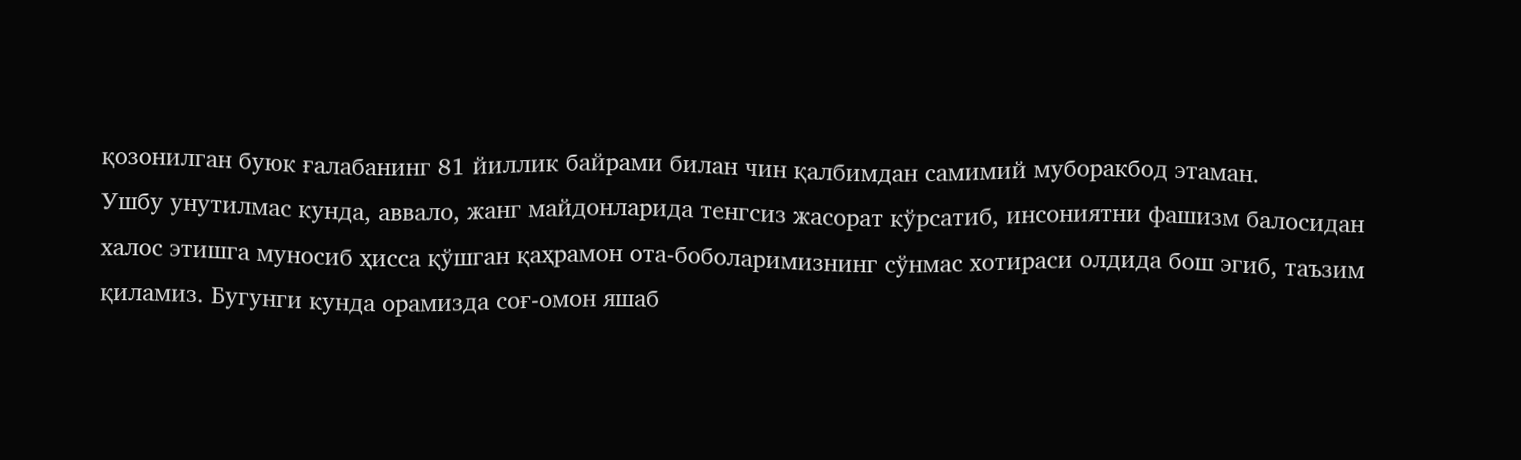қозонилган буюк ғалабанинг 81 йиллик байрами билан чин қалбимдан самимий муборакбод этаман.
Ушбу унутилмас кунда, аввало, жанг майдонларида тенгсиз жасорат кўрсатиб, инсониятни фашизм балосидан халос этишга муносиб ҳисса қўшган қаҳрамон ота-боболаримизнинг сўнмас хотираси олдида бош эгиб, таъзим қиламиз. Бугунги кунда орамизда соғ-омон яшаб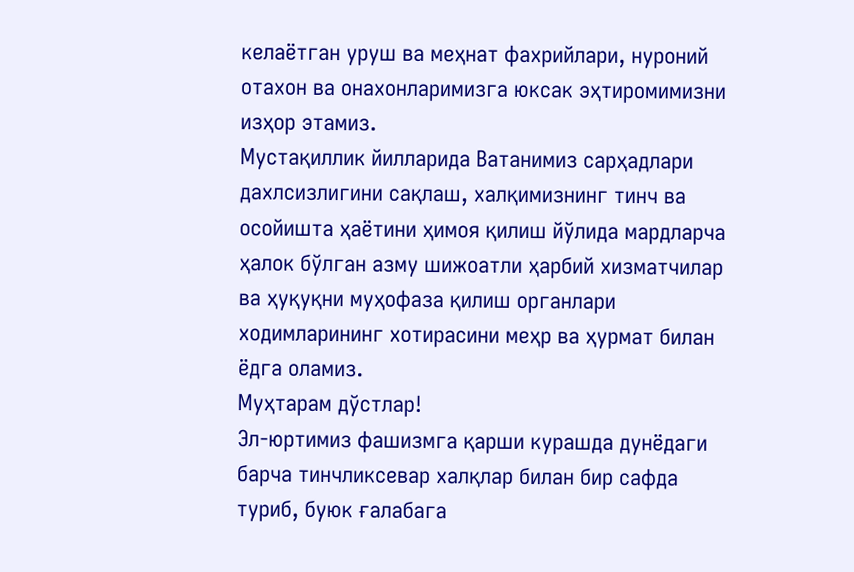келаётган уруш ва меҳнат фахрийлари, нуроний отахон ва онахонларимизга юксак эҳтиромимизни изҳор этамиз.
Мустақиллик йилларида Ватанимиз сарҳадлари дахлсизлигини сақлаш, халқимизнинг тинч ва осойишта ҳаётини ҳимоя қилиш йўлида мардларча ҳалок бўлган азму шижоатли ҳарбий хизматчилар ва ҳуқуқни муҳофаза қилиш органлари ходимларининг хотирасини меҳр ва ҳурмат билан ёдга оламиз.
Муҳтарам дўстлар!
Эл-юртимиз фашизмга қарши курашда дунёдаги барча тинчликсевар халқлар билан бир сафда туриб, буюк ғалабага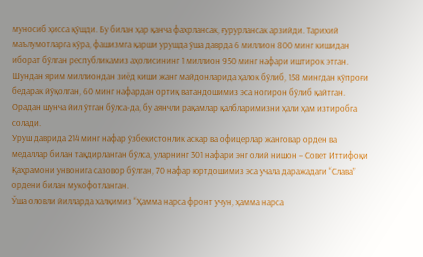муносиб ҳисса қўшди. Бу билан ҳар қанча фахрлансак, ғурурлансак арзийди. Тарихий маълумотларга кўра, фашизмга қарши урушда ўша даврда 6 миллион 800 минг кишидан иборат бўлган республикамиз аҳолисининг 1 миллион 950 минг нафари иштирок этган.
Шундан ярим миллиондан зиёд киши жанг майдонларида ҳалок бўлиб, 158 мингдан кўпроғи бедарак йўқолган, 60 минг нафардан ортиқ ватандошимиз эса ногирон бўлиб қайтган. Орадан шунча йил ўтган бўлса-да, бу аянчли рақамлар қалбларимизни ҳали ҳам изтиробга солади.
Уруш даврида 214 минг нафар ўзбекистонлик аскар ва офицерлар жанговар орден ва медаллар билан тақдирланган бўлса, уларнинг 301 нафари энг олий нишон – Совет Иттифоқи Қаҳрамони унвонига сазовор бўлган, 70 нафар юртдошимиз эса учала даражадаги “Слава” ордени билан мукофотланган.
Ўша оловли йилларда халқимиз “Ҳамма нарса фронт учун, ҳамма нарса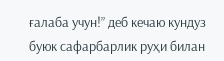ғалаба учун!” деб кечаю кундуз буюк сафарбарлик руҳи билан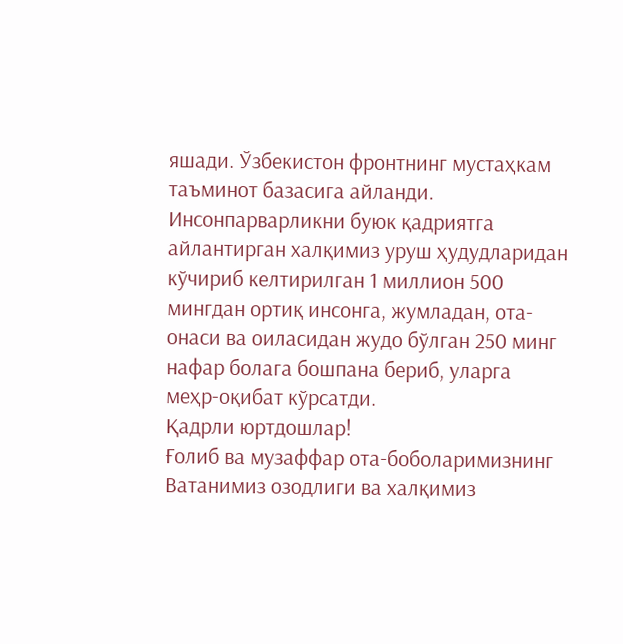яшади. Ўзбекистон фронтнинг мустаҳкам таъминот базасига айланди. Инсонпарварликни буюк қадриятга айлантирган халқимиз уруш ҳудудларидан кўчириб келтирилган 1 миллион 500 мингдан ортиқ инсонга, жумладан, ота-онаси ва оиласидан жудо бўлган 250 минг нафар болага бошпана бериб, уларга меҳр-оқибат кўрсатди.
Қадрли юртдошлар!
Ғолиб ва музаффар ота-боболаримизнинг Ватанимиз озодлиги ва халқимиз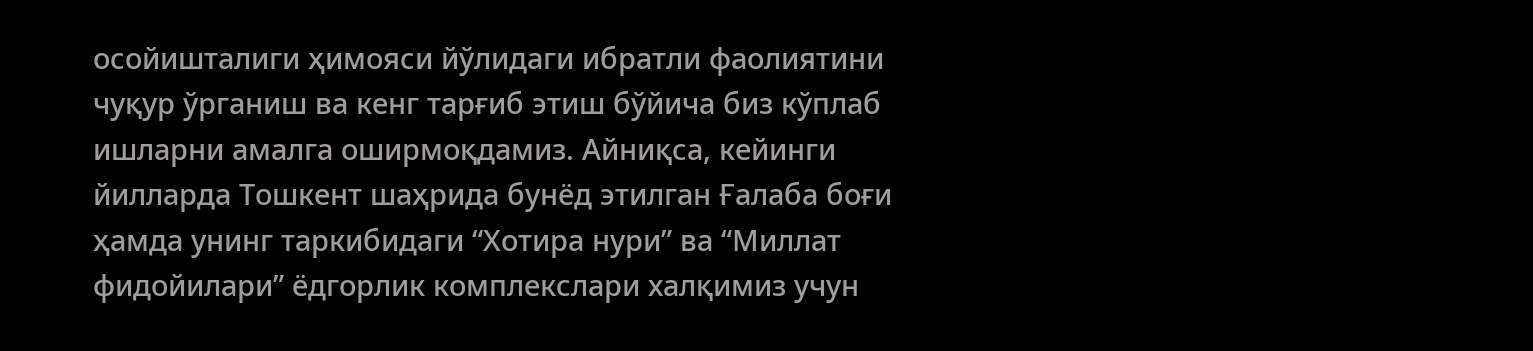осойишталиги ҳимояси йўлидаги ибратли фаолиятини чуқур ўрганиш ва кенг тарғиб этиш бўйича биз кўплаб ишларни амалга оширмоқдамиз. Айниқса, кейинги йилларда Тошкент шаҳрида бунёд этилган Ғалаба боғи ҳамда унинг таркибидаги “Хотира нури” ва “Миллат фидойилари” ёдгорлик комплекслари халқимиз учун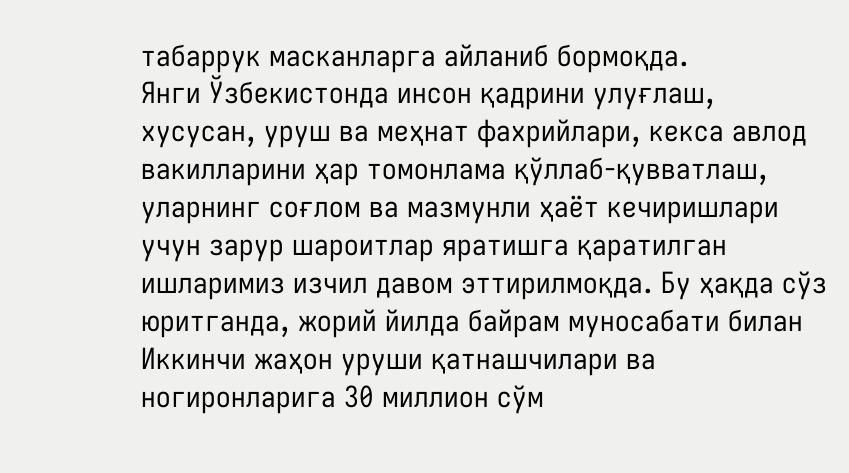табаррук масканларга айланиб бормоқда.
Янги Ўзбекистонда инсон қадрини улуғлаш, хусусан, уруш ва меҳнат фахрийлари, кекса авлод вакилларини ҳар томонлама қўллаб-қувватлаш, уларнинг соғлом ва мазмунли ҳаёт кечиришлари учун зарур шароитлар яратишга қаратилган ишларимиз изчил давом эттирилмоқда. Бу ҳақда сўз юритганда, жорий йилда байрам муносабати билан Иккинчи жаҳон уруши қатнашчилари ва ногиронларига 30 миллион сўм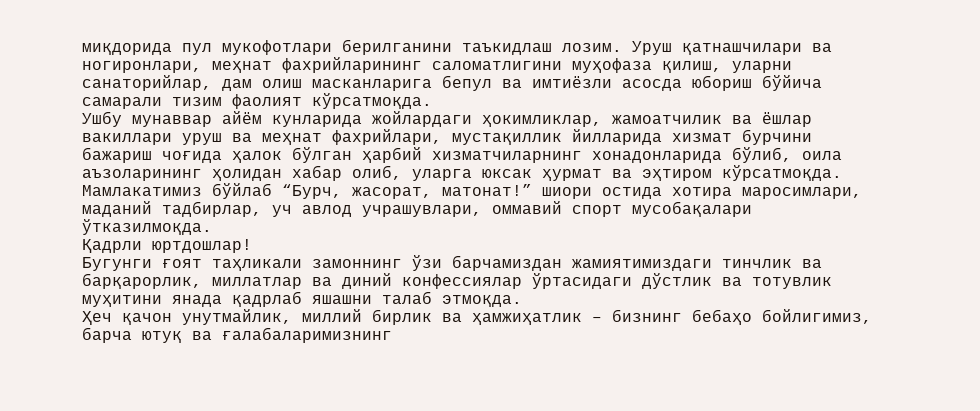миқдорида пул мукофотлари берилганини таъкидлаш лозим. Уруш қатнашчилари ва ногиронлари, меҳнат фахрийларининг саломатлигини муҳофаза қилиш, уларни санаторийлар, дам олиш масканларига бепул ва имтиёзли асосда юбориш бўйича самарали тизим фаолият кўрсатмоқда.
Ушбу мунаввар айём кунларида жойлардаги ҳокимликлар, жамоатчилик ва ёшлар вакиллари уруш ва меҳнат фахрийлари, мустақиллик йилларида хизмат бурчини бажариш чоғида ҳалок бўлган ҳарбий хизматчиларнинг хонадонларида бўлиб, оила аъзоларининг ҳолидан хабар олиб, уларга юксак ҳурмат ва эҳтиром кўрсатмоқда.
Мамлакатимиз бўйлаб “Бурч, жасорат, матонат!” шиори остида хотира маросимлари, маданий тадбирлар, уч авлод учрашувлари, оммавий спорт мусобақалари ўтказилмоқда.
Қадрли юртдошлар!
Бугунги ғоят таҳликали замоннинг ўзи барчамиздан жамиятимиздаги тинчлик ва барқарорлик, миллатлар ва диний конфессиялар ўртасидаги дўстлик ва тотувлик муҳитини янада қадрлаб яшашни талаб этмоқда.
Ҳеч қачон унутмайлик, миллий бирлик ва ҳамжиҳатлик – бизнинг бебаҳо бойлигимиз, барча ютуқ ва ғалабаларимизнинг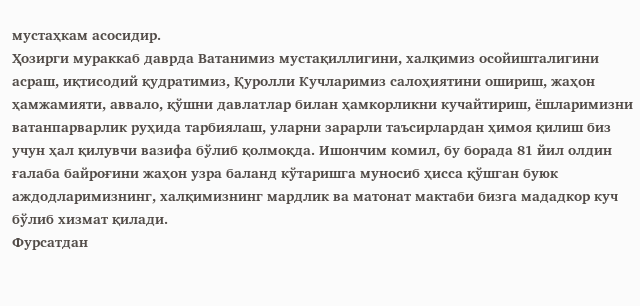мустаҳкам асосидир.
Ҳозирги мураккаб даврда Ватанимиз мустақиллигини, халқимиз осойишталигини асраш, иқтисодий қудратимиз, Қуролли Кучларимиз салоҳиятини ошириш, жаҳон ҳамжамияти, аввало, қўшни давлатлар билан ҳамкорликни кучайтириш, ёшларимизни ватанпарварлик руҳида тарбиялаш, уларни зарарли таъсирлардан ҳимоя қилиш биз учун ҳал қилувчи вазифа бўлиб қолмоқда. Ишончим комил, бу борада 81 йил олдин ғалаба байроғини жаҳон узра баланд кўтаришга муносиб ҳисса қўшган буюк аждодларимизнинг, халқимизнинг мардлик ва матонат мактаби бизга мададкор куч бўлиб хизмат қилади.
Фурсатдан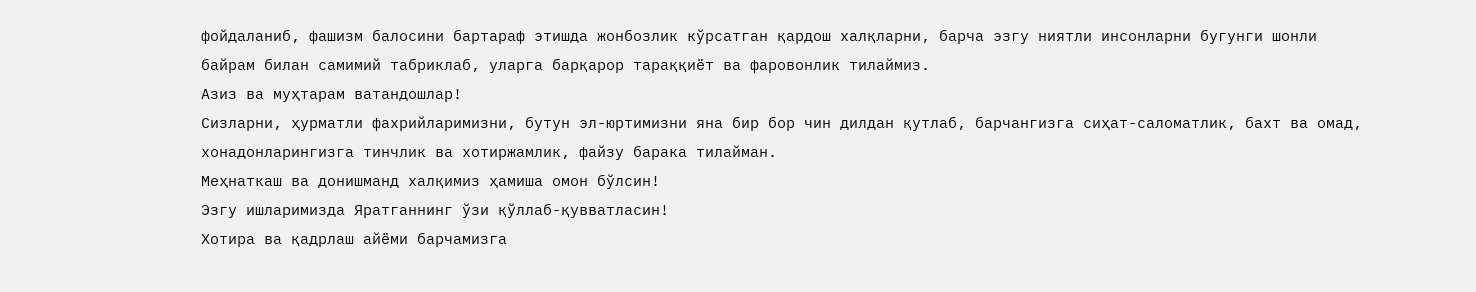фойдаланиб, фашизм балосини бартараф этишда жонбозлик кўрсатган қардош халқларни, барча эзгу ниятли инсонларни бугунги шонли байрам билан самимий табриклаб, уларга барқарор тараққиёт ва фаровонлик тилаймиз.
Азиз ва муҳтарам ватандошлар!
Сизларни, ҳурматли фахрийларимизни, бутун эл-юртимизни яна бир бор чин дилдан қутлаб, барчангизга сиҳат-саломатлик, бахт ва омад, хонадонларингизга тинчлик ва хотиржамлик, файзу барака тилайман.
Меҳнаткаш ва донишманд халқимиз ҳамиша омон бўлсин!
Эзгу ишларимизда Яратганнинг ўзи қўллаб-қувватласин!
Хотира ва қадрлаш айёми барчамизга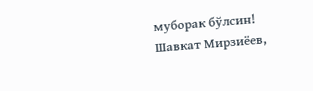муборак бўлсин!
Шавкат Мирзиёев,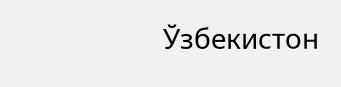Ўзбекистон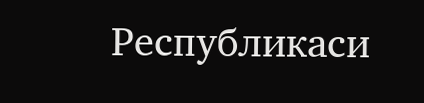Республикаси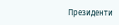Президенти